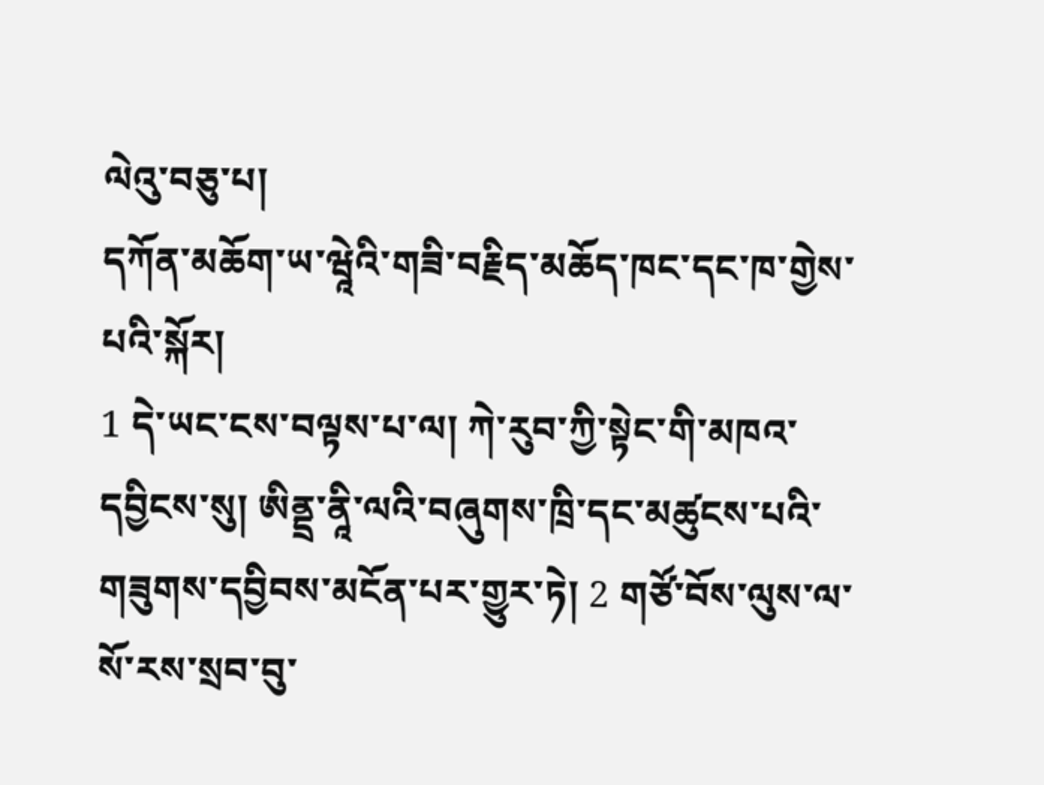ལེའུ་བཅུ་པ།
དཀོན་མཆོག་ཡ་ཝཱེའི་གཟི་བརྗིད་མཆོད་ཁང་དང་ཁ་གྱེས་པའི་སྐོར།
1 དེ་ཡང་ངས་བལྟས་པ་ལ། ཀེ་རུབ་ཀྱི་སྟེང་གི་མཁའ་དབྱིངས་སུ། ཨིནྡྲ་ནཱི་ལའི་བཞུགས་ཁྲི་དང་མཚུངས་པའི་གཟུགས་དབྱིབས་མངོན་པར་གྱུར་ཏེ། 2 གཙོ་བོས་ལུས་ལ་སོ་རས་སྲབ་བུ་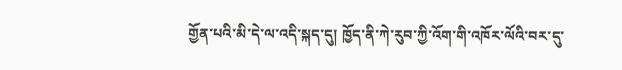གྱོན་པའི་མི་དེ་ལ་འདི་སྐད་དུ། ཁྱོད་ནི་ཀེ་རུབ་ཀྱི་འོག་གི་འཁོར་ལོའི་བར་དུ་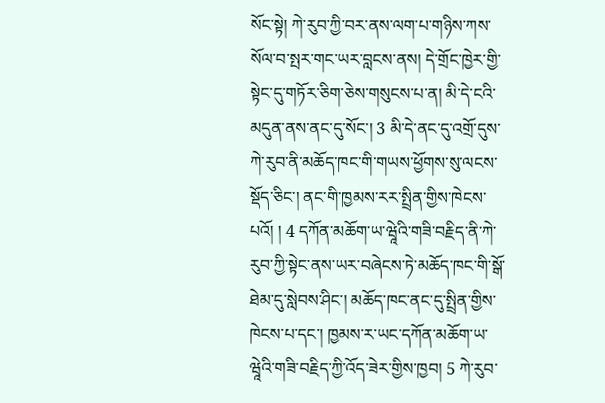སོང་སྟེ། ཀེ་རུབ་ཀྱི་བར་ནས་ལག་པ་གཉིས་ཀས་སོལ་བ་སྤར་གང་ཡར་བླངས་ནས། དེ་གྲོང་ཁྱེར་གྱི་སྟེང་དུ་གཏོར་ཅིག་ཅེས་གསུངས་པ་ན། མི་དེ་ངའི་མདུན་ནས་ནང་དུ་སོང་། 3 མི་དེ་ནང་དུ་འགྲོ་དུས་ཀེ་རུབ་ནི་མཆོད་ཁང་གི་གཡས་ཕྱོགས་སུ་ལངས་སྡོད་ཅིང་། ནང་གི་ཁྱམས་རར་སྤྲིན་གྱིས་ཁེངས་པའོ། ། 4 དཀོན་མཆོག་ཡ་ཝཱེའི་གཟི་བརྗིད་ནི་ཀེ་རུབ་ཀྱི་སྟེང་ནས་ཡར་བཞེངས་ཏེ་མཆོད་ཁང་གི་སྒོ་ཐེམ་དུ་སླེབས་ཤིང་། མཆོད་ཁང་ནང་དུ་སྤྲིན་གྱིས་ཁེངས་པ་དང་། ཁྱམས་ར་ཡང་དཀོན་མཆོག་ཡ་ཝཱེའི་གཟི་བརྗིད་ཀྱི་འོད་ཟེར་གྱིས་ཁྱབ། 5 ཀེ་རུབ་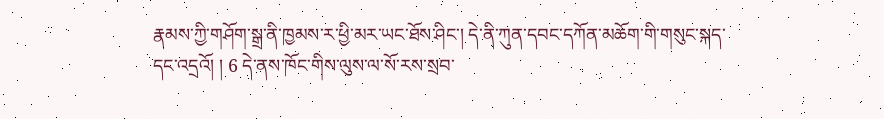རྣམས་ཀྱི་གཤོག་སྒྲ་ནི་ཁྱམས་ར་ཕྱི་མར་ཡང་ཐོས་ཤིང་། དེ་ནི་ཀུན་དབང་དཀོན་མཆོག་གི་གསུང་སྐད་དང་འདྲའོ། ། 6 དེ་ནས་ཁོང་གིས་ལུས་ལ་སོ་རས་སྲབ་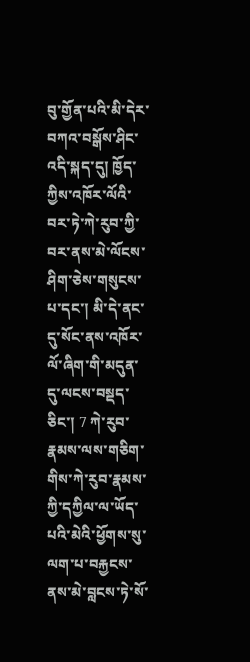བུ་གྱོན་པའི་མི་དེར་བཀའ་བསྒོས་ཤིང་འདི་སྐད་དུ། ཁྱོད་ཀྱིས་འཁོར་ལོའི་བར་ཏེ་ཀེ་རུབ་ཀྱི་བར་ནས་མེ་ལོངས་ཤིག་ཅེས་གསུངས་པ་དང་། མི་དེ་ནང་དུ་སོང་ནས་འཁོར་ལོ་ཞིག་གི་མདུན་དུ་ལངས་བསྡད་ཅིང་། 7 ཀེ་རུབ་རྣམས་ལས་གཅིག་གིས་ཀེ་རུབ་རྣམས་ཀྱི་དཀྱིལ་ལ་ཡོད་པའི་མེའི་ཕྱོགས་སུ་ལག་པ་བརྐྱངས་ནས་མེ་བླངས་ཏེ་སོ་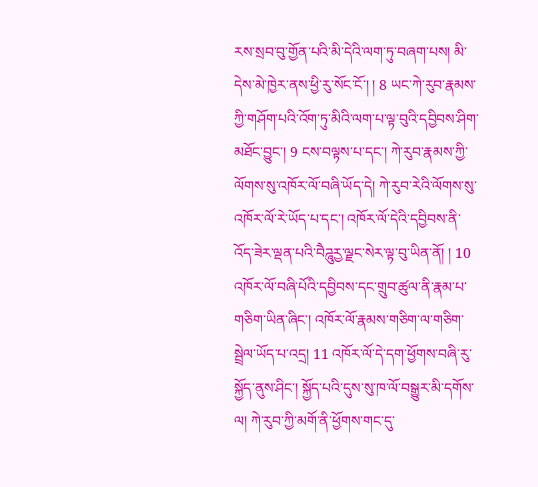རས་སྲབ་བུ་གྱོན་པའི་མི་དེའི་ལག་ཏུ་བཞག་པས། མི་དེས་མེ་ཁྱེར་ནས་ཕྱི་རུ་སོང་ངོ་། ། 8 ཡང་ཀེ་རུབ་རྣམས་ཀྱི་གཤོག་པའི་འོག་ཏུ་མིའི་ལག་པ་ལྟ་བུའི་དབྱིབས་ཤིག་མཐོང་བྱུང་། 9 ངས་བལྟས་པ་དང་། ཀེ་རུབ་རྣམས་ཀྱི་ལོགས་སུ་འཁོར་ལོ་བཞི་ཡོད་དེ། ཀེ་རུབ་རེའི་ལོགས་སུ་འཁོར་ལོ་རེ་ཡོད་པ་དང་། འཁོར་ལོ་དེའི་དབྱིབས་ནི་འོད་ཟེར་ལྡན་པའི་བཻཌཱུརྱ་ལྗང་སེར་ལྟ་བུ་ཡིན་ནོ། ། 10 འཁོར་ལོ་བཞི་པོའི་དབྱིབས་དང་གྲུབ་ཚུལ་ནི་རྣམ་པ་གཅིག་ཡིན་ཞིང་། འཁོར་ལོ་རྣམས་གཅིག་ལ་གཅིག་སྦྲེལ་ཡོད་པ་འདྲ། 11 འཁོར་ལོ་དེ་དག་ཕྱོགས་བཞི་རུ་སྐྱོད་ནུས་ཤིང་། སྐྱོད་པའི་དུས་སུ་ཁ་ལོ་བསྒྱུར་མི་དགོས་ལ། ཀེ་རུབ་ཀྱི་མགོ་ནི་ཕྱོགས་གང་དུ་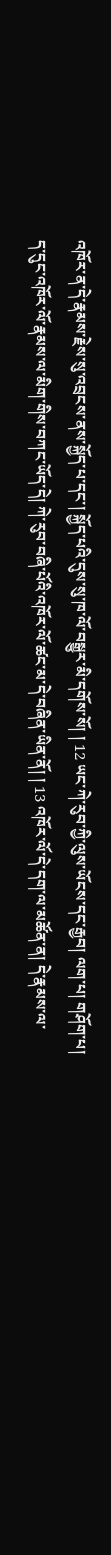འཁོར་ན་དེ་རྣམས་རྗེས་སུ་འབྲངས་ནས་སྐྱོད་པ་དང་། སྐྱོད་པའི་དུས་སུ་ཁ་ལོ་བསྒྱུར་མི་དགོས་སོ། ། 12 ཡང་ཀེ་རུབ་ཀྱི་ལུས་ཡོངས་དང་རྒྱབ། ལག་པ། གཤོག་པ། ད་དུང་འཁོར་ལོ་རྣམས་ལ་མིག་གིས་བཀང་ཡོད་དེ། ཀེ་རུབ་བཞི་པོའི་འཁོར་ལོ་ཚང་མ་དེ་བཞིན་ཡིན་ནོ། ། 13 འཁོར་ལོ་དེ་དག་ལ་མཚོན་ན། དེ་རྣམས་ལ་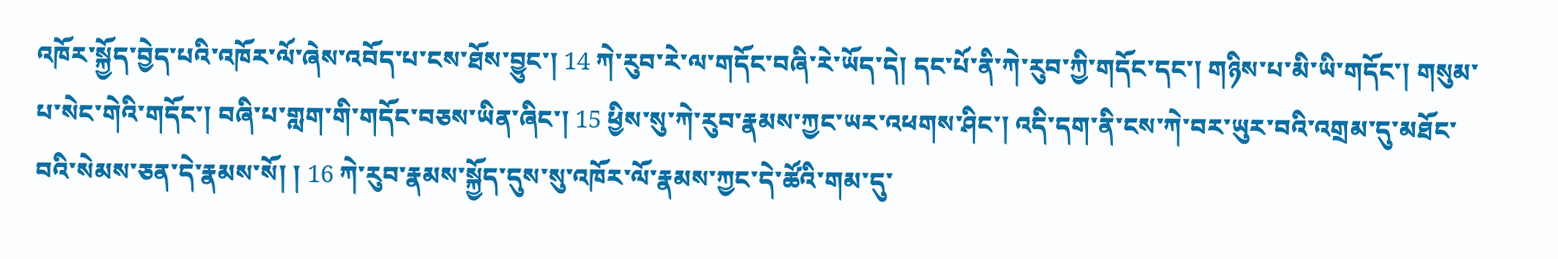འཁོར་སྐྱོད་བྱེད་པའི་འཁོར་ལོ་ཞེས་འབོད་པ་ངས་ཐོས་བྱུང་། 14 ཀེ་རུབ་རེ་ལ་གདོང་བཞི་རེ་ཡོད་དེ། དང་པོ་ནི་ཀེ་རུབ་ཀྱི་གདོང་དང་། གཉིས་པ་མི་ཡི་གདོང་། གསུམ་པ་སེང་གེའི་གདོང་། བཞི་པ་གླག་གི་གདོང་བཅས་ཡིན་ཞིང་། 15 ཕྱིས་སུ་ཀེ་རུབ་རྣམས་ཀྱང་ཡར་འཕགས་ཤིང་། འདི་དག་ནི་ངས་ཀེ་བར་ཡུར་བའི་འགྲམ་དུ་མཐོང་བའི་སེམས་ཅན་དེ་རྣམས་སོ། ། 16 ཀེ་རུབ་རྣམས་སྐྱོད་དུས་སུ་འཁོར་ལོ་རྣམས་ཀྱང་དེ་ཚོའི་གམ་དུ་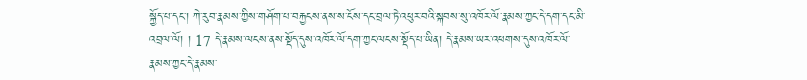སྐྱོད་པ་དང་། ཀེ་རུབ་རྣམས་ཀྱིས་གཤོག་པ་བརྐྱངས་ནས་ས་ངོས་དང་བྲལ་ཏེ་འཕུར་བའི་སྐབས་སུ་འཁོར་ལོ་རྣམས་ཀྱང་དེ་དག་དང་མི་འབྲལ་ལོ། ། 17 དེ་རྣམས་ལངས་ནས་སྡོད་དུས་འཁོར་ལོ་དག་ཀྱང་ལངས་སྡོད་པ་ཡིན། དེ་རྣམས་ཡར་འཕགས་དུས་འཁོར་ལོ་རྣམས་ཀྱང་དེ་རྣམས་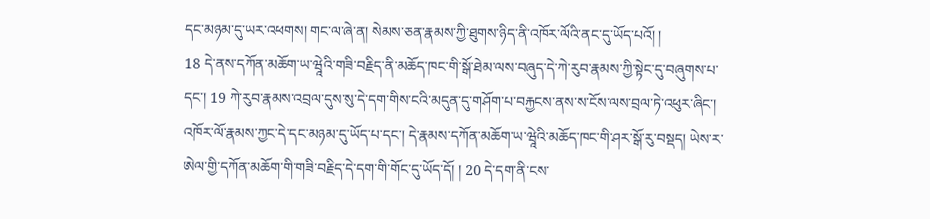དང་མཉམ་དུ་ཡར་འཕགས། གང་ལ་ཞེ་ན། སེམས་ཅན་རྣམས་ཀྱི་ཐུགས་ཉིད་ནི་འཁོར་ལོའི་ནང་དུ་ཡོད་པའོ། །
18 དེ་ནས་དཀོན་མཆོག་ཡ་ཝཱེའི་གཟི་བརྗིད་ནི་མཆོད་ཁང་གི་སྒོ་ཐེམ་ལས་བཞུད་དེ་ཀེ་རུབ་རྣམས་ཀྱི་སྟེང་དུ་བཞུགས་པ་དང་། 19 ཀེ་རུབ་རྣམས་འབྲལ་དུས་སུ་དེ་དག་གིས་ངའི་མདུན་དུ་གཤོག་པ་བརྐྱངས་ནས་ས་ངོས་ལས་བྲལ་ཏེ་འཕུར་ཞིང་། འཁོར་ལོ་རྣམས་ཀྱང་དེ་དང་མཉམ་དུ་ཡོད་པ་དང་། དེ་རྣམས་དཀོན་མཆོག་ཡ་ཝཱེའི་མཆོད་ཁང་གི་ཤར་སྒོ་རུ་བསྡད། ཡེས་ར་ཨེལ་གྱི་དཀོན་མཆོག་གི་གཟི་བརྗིད་དེ་དག་གི་གོང་དུ་ཡོད་དོ། ། 20 དེ་དག་ནི་ངས་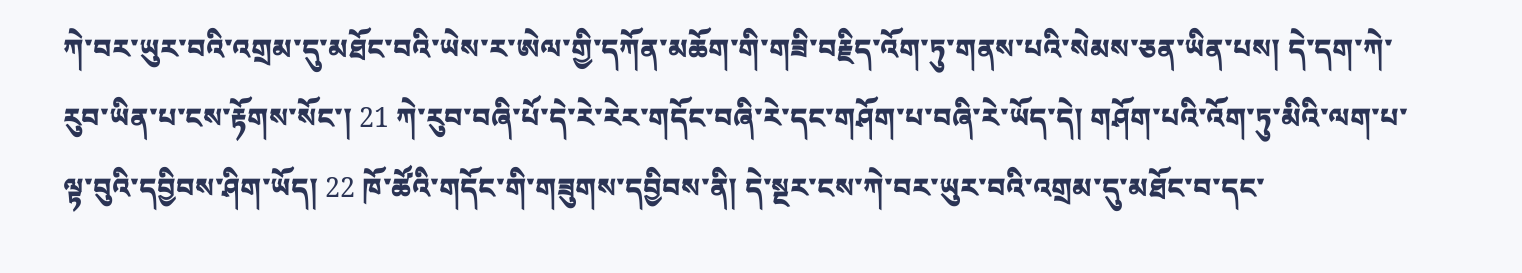ཀེ་བར་ཡུར་བའི་འགྲམ་དུ་མཐོང་བའི་ཡེས་ར་ཨེལ་གྱི་དཀོན་མཆོག་གི་གཟི་བརྗིད་འོག་ཏུ་གནས་པའི་སེམས་ཅན་ཡིན་པས། དེ་དག་ཀེ་རུབ་ཡིན་པ་ངས་རྟོགས་སོང་། 21 ཀེ་རུབ་བཞི་པོ་དེ་རེ་རེར་གདོང་བཞི་རེ་དང་གཤོག་པ་བཞི་རེ་ཡོད་དེ། གཤོག་པའི་འོག་ཏུ་མིའི་ལག་པ་ལྟ་བུའི་དབྱིབས་ཤིག་ཡོད། 22 ཁོ་ཚོའི་གདོང་གི་གཟུགས་དབྱིབས་ནི། དེ་སྔར་ངས་ཀེ་བར་ཡུར་བའི་འགྲམ་དུ་མཐོང་བ་དང་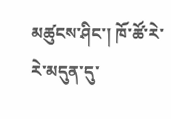མཚུངས་ཤིང་། ཁོ་ཚོ་རེ་རེ་མདུན་དུ་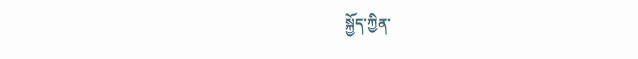སྐྱོད་ཀྱིན་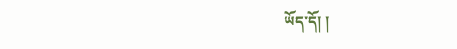ཡོད་དོ། །